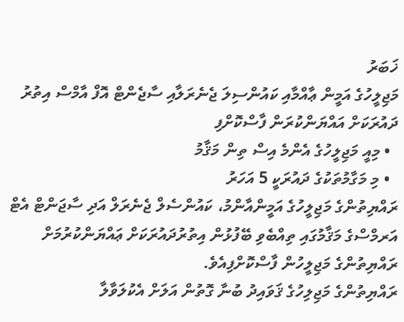ޚަބަރު
މަޖިލީހުގެ އަމީން ޢާއްމާއި ކައުންސިލަ ޖެނެރަލާއި ސާޖެންޓް އޮފް އާމްސް އިތުރު ދައުރަކަށް އައްޔަންކުރަން ފާސްކޮށްފި
  • މިއީ މަޖިލީހުގެ އެންމެ އިސް ތިން މަޤާމު
  • މި މަގާމުތަކުގެ ދައުރަކީ 5 އަހަރު
ރައްޔިތުންގެ މަޖިލީހުގެ އަމީންއާންމު، ކައުންސެލް ޖެނެރަލް އަދި ސާޖަންޓް އެޓް އަރމްސްގެ މަޤާމުގައި ތިއްބެވި ބޭފުޅުން އިތުރުދައުރަކަށް ޢައްޔަންކުރުމަށް ރައްޔިތުންގެ މަޖިލީހުން ފާސްކޮށްފިއެވެ.
ރައްޔިތުންގެ މަޖިލިހުގެ ޤަވައިދު ބުނާ ގޮތުން އަލަށް އެކުލަވާލާ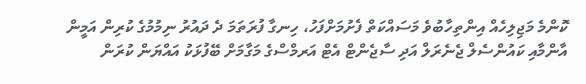ކޮންމެ މަޖިލިހެއް އިންތިހާބުވެ މަސައްކަތް ފެށުމަށްފަހު، ހިނގާ ފުރަތަމަ ދެ ދައުރު ނިމުމުގެ ކުރިން އަމީން އާންމާއި ކައުންސެލް ޖެނެރަލް އަދި ސާޖެންޓް އެޓް އަރމްސްގެ މަގާމަށް ބޭފުޅަކު އައްޔަން ކުރަން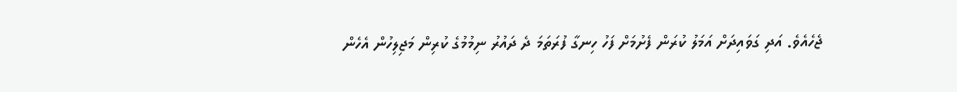ޖެހެއެވެ. އަދި ގަވައިދަށް އަމަލު ކުރަން ފެށުމަށް ފަހު ހިނގާ ފުރަތަމަ ދެ ދައުރު ނިމުމުގެ ކުރިން މަޖިލިހުން އެހެން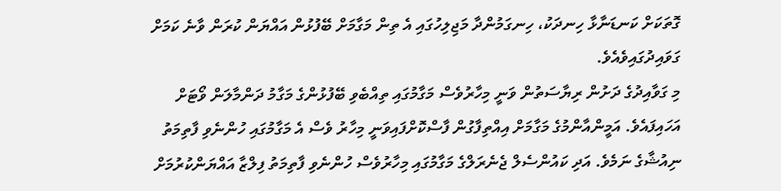ގޮތަކަށް ކަނޑަނާޅާ ހިނދަކު، ހިނގަމުންދާ މަޖިލިހުގައި އެ ތިން މަގާމަށް ބޭފުޅުން އައްޔަން ކުރަން ވާނެ ކަމަށް ގަވައިދުގައިވެއެވެ.
މި ގަވާއިދުގެ ދަށުން ރިޔާސަތުން ވަނީ މިހާރުވެސް މަގާމުގައި ތިއްބެވި ބޭފުޅުންގެ މަގާމު ދަންމާލަން ވޯޓަށް އަހައިފައެވެ. އަމީންއާންމުގެ މަގާމަށް އިއްތިފާގުން ފާސްކޮށްފައިވަނީ މިހާރު ވެސް އެ މަގާމުގައި ހުންނެވި ފާތިމަތު ނިއުޝާގެ ނަމެވެ. އަދި ކައުންސެލް ޖެނެރަލްގެ މަގާމުގައި މިހާރުވެސް ހުންނެވި ފާތިމަތު ފިލްޒާ އައްޔަންކުރުމަށް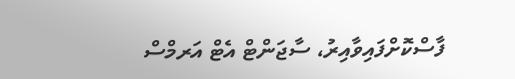ފާސްކޮށްފައިވާއިރު، ސާޖަންޓް އެޓް އަރމްސް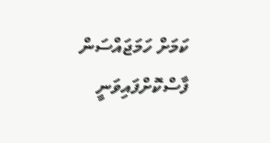ކަމަށް ހަމަޖައްސަން ފާސްކޮށްފައިވަނީ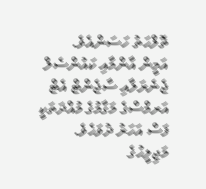ތޮލްހަތު ހަސަންއެވެ.
އަމީން އާންމާއި ކައުންސެލް ޖެނެރަލާއި ސާޖެންޓް އެޓް އަރމްސްގެ މަގާމުގެ މުއްދަތަކީ ފަސް އަހަރު ދުވަހެވެ.
މަޖިލީހުގެ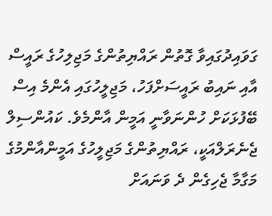ގަވައިދުގައިވާ ގޮތުން ރައްޔިތުންގެ މަޖިލިހުގެ ރައީސް އާއި ނައިބު ރައީސަށްފަހު، މަޖިލީހުގައި އެންމެ އިސް ބޭފުޅަކަށް ހުންނަވާނީ އަމީން އާންމެވެ. ކައުންސިލް ޖެނެރަލްއަކީ، ރައްޔިތުންގެ މަޖިލީހުގެ އަމީންއާންމުގެ މަގާމާ ޖެހިގެން ދެ ވަނައަށް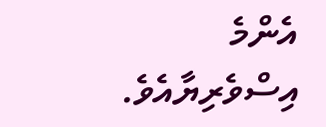އެންމެ އިސްވެރިޔާއެވެ.